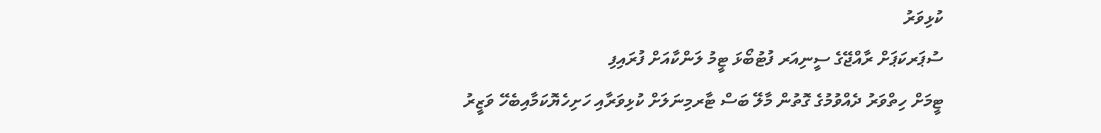ކުޅިވަރު
ސުޕަރކަޕަށް ރާއްޖޭގެ ސީނިއަރ ފުޓުބޯޅަ ޓީމު ލަންކާއަށް ފުރައިފި
ޓީމަށް ހިތްވަރު ދެއްވުމުގެ ގޮތުން މާލޭ ބަސް ޓާރމިނަލަށް ކުޅިވަރާއި ހަށިހެޔޮކަމާއިބެހޭ ވަޒީރު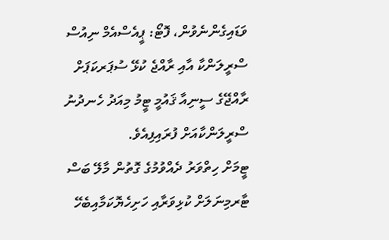ވަޑައިގެންނެވުން، ފޮޓޯ: ޕީއެސްއެމް ނިއުސް
ސްރީލަންކާ އާއި ރާއްޖެ ކުޅޭ ސުޕަރކަޕަށް ރާއްޖޭގެ ސީނިއާ ޤައުމީ ޓީމު މިއަދު ހެނދުނު ސްރީލަންކާއަށް ފުރައިފިއެވެ.
ޓީމަށް ހިތްވަރު ދެއްވުމުގެ ގޮތުން މާލޭ ބަސް ޓާރމިނަލަށް ކުޅިވަރާއި ހަށިހެޔޮކަމާއިބެހޭ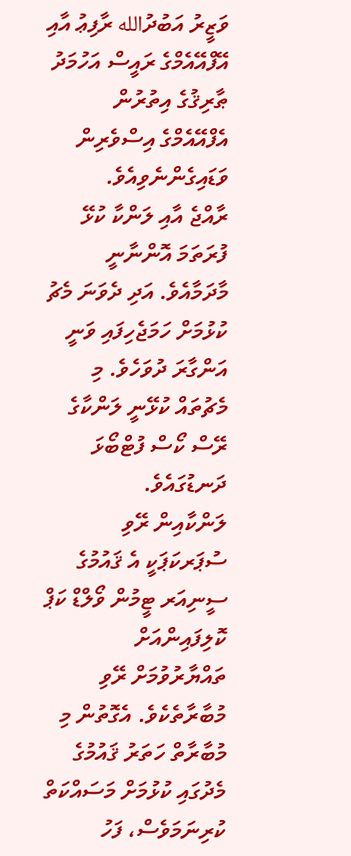ވަޒީރު އަބުދުالله ރާފިޢު އާއި އޭފްއޭއެމްގެ ރައީސް އަހުމަދު ޠާރިޤުގެ އިތުރުން އެފްއޭއެމްގެ އިސްވެރިން ވަޑައިގެންނެވިއެވެ.
ރާއްޖެ އާއި ލަންކާ ކުޅޭ ފުރަތަމަ އޮންނާނީ މާދަމާއެވެ. އަދި ދެވަނަ މެޗު ކުޅުމަށް ހަމަޖެހިފައި ވަނީ އަންގާރަ ދުވަހެވެ. މި މެޗުތައް ކުޅޭނީ ލަންކާގެ ރޭސް ކޯސް ފުޓްބޯޅަ ދަނޑުގައެވެ.
ލަންކާއިން ރޭވި ސުޕަރކަޕަކީ އެ ޤައުމުގެ ސީނިއަރ ޓީމުން ވޯލްޑް ކަޕް ކޮލިފައިންއަށް ތައްޔާރުވުމަށް ރޭވި މުބާރާތެކެވެ. އެގޮތުން މި މުބާރާތް ހަތަރު ޤައުމުގެ މެދުގައި ކުޅުމަށް މަސައްކަތް ކުރިނަމަވެސް، ފަހު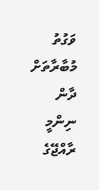ވަގުތު މުބާރާތަށް ދާން ނިންމީ ރާއްޖޭގެ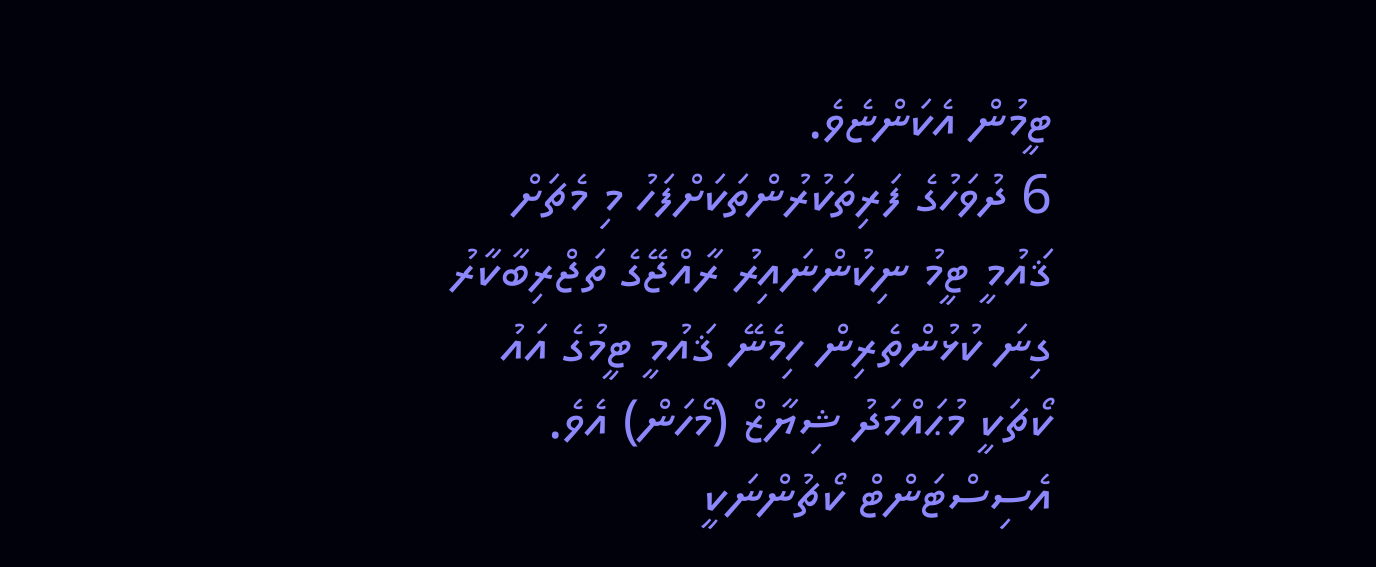ޓީމުން އެކަންޏެވެ.
6 ދުވަހުގެ ފަރިތަކުރުންތަކަށްފަހު މި މެޗަށް ޤައުމީ ޓީމު ނިކުންނައިރު ރާއްޖޭގެ ތަޖްރިބާކާރު ގިނަ ކުޅުންތެރިން ހިމެނޭ ޤައުމީ ޓީމުގެ އައު ކޯޗަކީ މުޙައްމަދު ޝިޔާޒް (މޯހަން) އެވެ. އެސިސްޓަންޓް ކޯޗުންނަކީ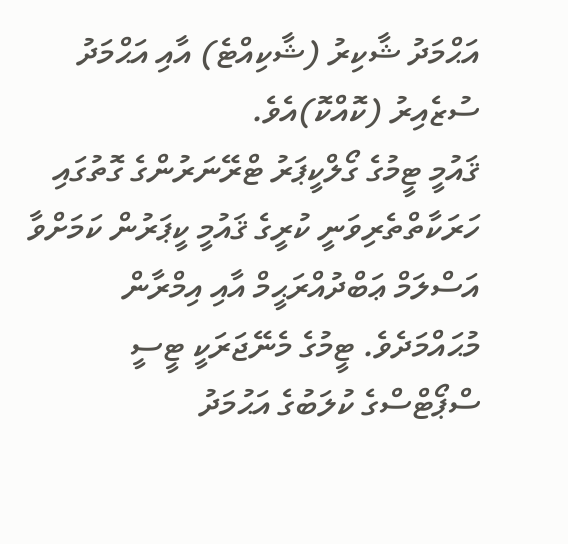އަޙްމަދު ޝާކިރު (ޝާކިއްޓެ) އާއި އަޙްމަދު ސުޒެއިރު (ކޮއްކޮ)އެވެ.
ޤައުމީ ޓީމުގެ ގޯލްކީޕަރު ޓްރޭނަރުންގެ ގޮތުގައި ހަރަކާތްތެރިވަނީ ކުރީގެ ޤައުމީ ކީޕަރުން ކަމަށްވާ އަސްލަމް ޢަބްދުއްރަޙީމް އާއި އިމްރާން މުޙައްމަދެވެ. ޓީމުގެ މެނޭޖަރަކީ ޓީސީ ސްޕޯޓްސްގެ ކުލަބުގެ އަޙުމަދު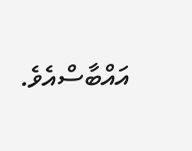އައްބާސްއެވެ.